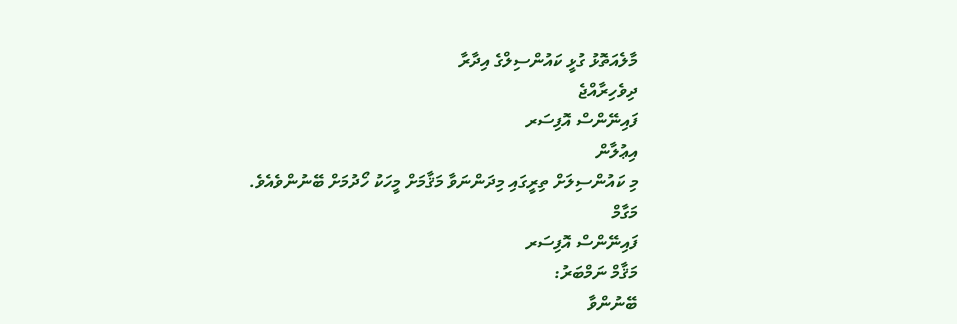މާލެއަތޮޅު ގުޅީ ކައުންސިލްގެ އިދާރާ
ދިވެހިރާއްޖެ
ފައިނޭންސް އޮފިސަރ
އިޢުލާން
މި ކައުންސިލަށް ތިރީގައި މިދަންނަވާ މަޤާމަށް މީހަކު ހޯދުމަށް ބޭނުންވެއެވެ.
މަގާމް
ފައިނޭންސް އޮފިސަރ
މަޤާމް ނަމްބަރު:
ބޭނުންވާ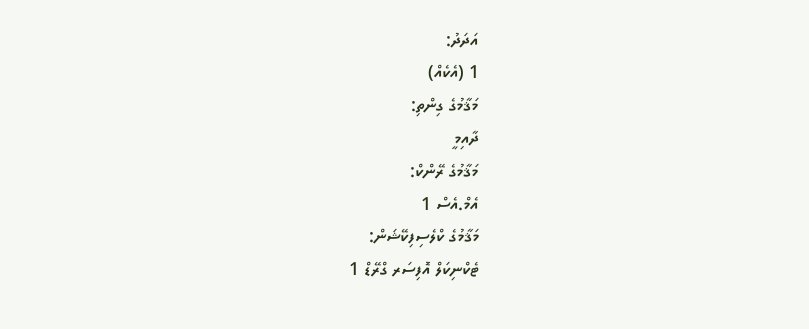އަދަދު:
1 (އެކެއް)
މަޤާމުގެ ގިންތި:
ދާއިމީ
މަޤާމުގެ ރޭންކް:
އެމް.އެސް 1
މަޤާމުގެ ކްލެސިފިކޭޝަން:
ޓެކްނިކަލް އޮފިސަރ ގްރޭޑް 1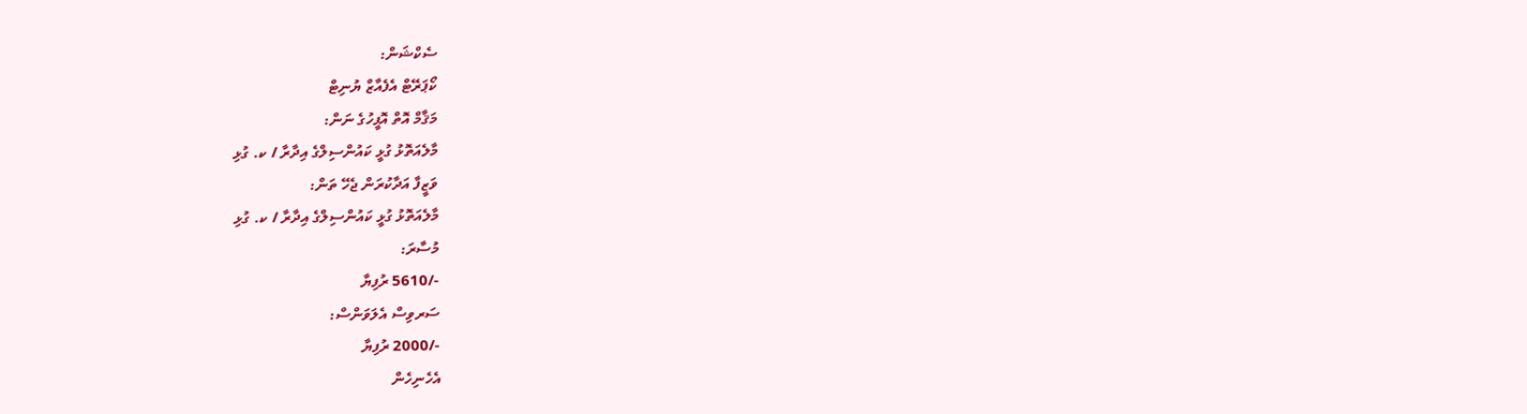ސެކްޝަން:
ކޯޕަރޭޓް އެފެއާޒް ޔުނިޓް
މަޤާމް އޮތް އޮފީހުގެ ނަން:
މާލެއަތޮޅު ގުޅީ ކައުންސިލްގެ އިދާރާ / ކ. ގުޅި
ވަޒީފާ އަދާކުރަން ޖެހޭ ތަން:
މާލެއަތޮޅު ގުޅީ ކައުންސިލްގެ އިދާރާ / ކ. ގުޅި
މުސާރަ:
-/5610 ރުފިޔާ
ސަރވިސް އެލަވަންސް:
-/2000 ރުފިޔާ
އެހެނިހެން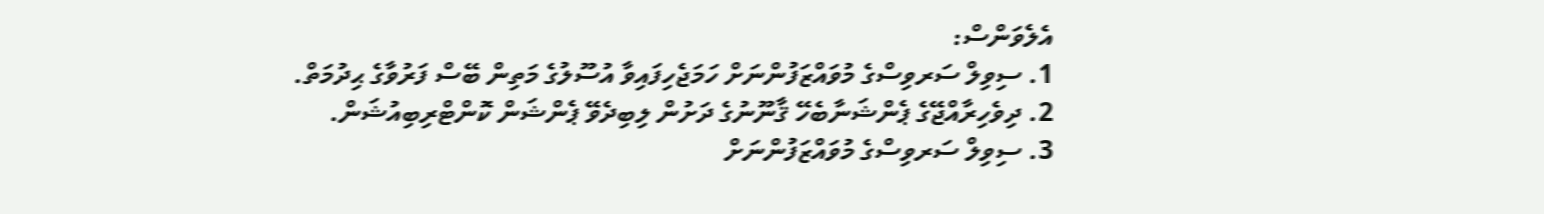އެލެވަންސް:
1. ސިވިލް ސަރވިސްގެ މުވައްޒަފުންނަށް ހަމަޖެހިފައިވާ އުސޫލުގެ މަތިން ބޭސް ފަރުވާގެ ޙިދުމަތް.
2. ދިވެހިރާއްޖޭގެ ޕެންޝަނާބެހޭ ޤާނޫނުގެ ދަށުން ލިބިދެވޭ ޕެންޝަން ކޮންޓްރިބިއުޝަން.
3. ސިވިލް ސަރވިސްގެ މުވައްޒަފުންނަށް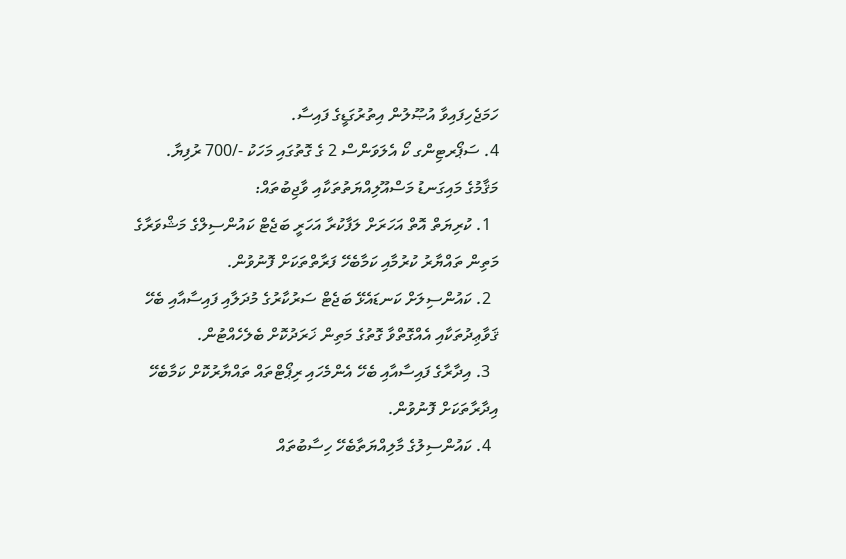ހަމަޖެހިފައިވާ އުޞޫލުން އިތުރުގަޑީގެ ފައިސާ.
4. ސަޕޯރޓިންގ ކޯ އެލަވަންސް 2 ގެ ގޮތުގައި މަހަކު -/700 ރުފިޔާ.
މަޤާމުގެ މައިގަނޑު މަސްއޫލިއްޔަތުތަކާއި ވާޖިބުތައް:
  1. ކުރިޔަތް އޮތް އަހަރަށް ލަފާކުރާ އަހަރީ ބަޖެޓް ކައުންސިލްގެ މަޝްވަރާގެ މަތިން ތައްޔާރު ކުރުމާއި ކަމާބެހޭ ފަރާތްތަކަށް ފޮނުވުން.
  2. ކައުންސިލަށް ކަނޑައެޅޭ ބަޖެޓް ސަރުކާރުގެ މުދަލާއި ފައިސާއާއި ބެހޭ ޤަވާޢިދުތަކާއި އެއްގޮތްވާ ގޮތުގެ މަތިން ޚަރަދުކޮށް ބެލެހެއްޓުން.
  3. އިދާރާގެ ފައިސާއާއި ބެހޭ އެންމެހައި ރިޕޯޓްތައް ތައްޔާރުކޮށް ކަމާބެހޭ އިދާރާތަކަށް ފޮނުވުން.
  4. ކައުންސިލުގެ މާލިއްޔަތާބެހޭ ހިސާބުތައް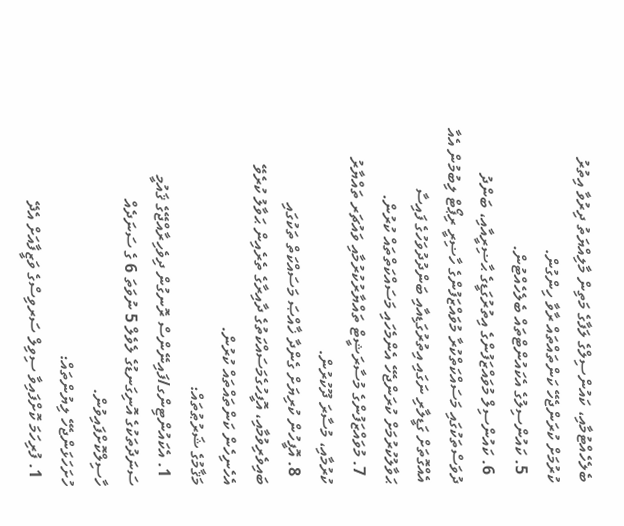ބެލެހެއްޓުމާއި، ކައުންސިލްގެ ލަފާގެ މަތިން މާލިއްޔަތު ދިރުވާ އިތުރު ކުރުމަށް ކުރަންޖެހޭ ކަންތައްތައް ރާވާ ހިންގުން.
  5. ކައުންސިލުގެ އެކައުންޓްތައް ބެލެހެއްޓުން.
  6. ކައުންސިލް މުވައްޒަފުންގެ އިތުރުގަޑީގެ ޙާޟިރީއާއި، ބަންދު ދުވަސްތަކުގައި މަސައްކަތްކުރާ މުވައްޒަފުންގެ ހާޟިރީ ރިޕޯޓް ލިބުމުން އެއާ އެއްގޮތަށް ގަޑީލާރި ނަގައި އިތުރުގަޑިއާއި ބަންދުދުވަހުގެ ފައިސާ ޙަވާލުކުރުމަށް ކުރަންޖެހޭ އެންމެހައި މަސައްކަތްތައް ކުރުން.
  7. މުވައްޒަފުންގެ މުސާރަޝީޓް ތައްޔާރުކުރުމާއި ވައުޗަރ ތައްޔާރު ކުރުމާއި، މުސާރަ ދޫކުރުން.
  8. އޮފީހުން ކުރިޔަށް ގެންދާ ޚާއްޞަ މަސައްކަތް ތަކުގައި ބައިވެރިވުމާއި، އޮފީހުގެމަސައްކަތުގެ ދާއިރާގެ ތެރެއިން ޙަވާލު ކުރެވޭ އެހެނިހެން ކަންތައްތައް ކުރުން.
މަޤާމުގެ ޝަރުޠުތައް:
  1. އެކައުންޓިންގ/ފައިނޭންސް ރޮނގުން ދިވެހިރާއްޖޭގެ ޤައުމީ ސަނަދުތަކުގެ އޮނިގަނޑުގެ ލެވެލް 5 ނުވަތަ 6 ގެ ސަނަދެއް ހާސިލްކޮށްފައިވުން.
ހުށަހަޅަންޖެހޭ ލިޔުންތައް:
  1. ފުރިހަމަ ކޮށްފައިވާ ސިވިލް ސަރވިސްގެ ވަޒީފާއަށް އެދޭ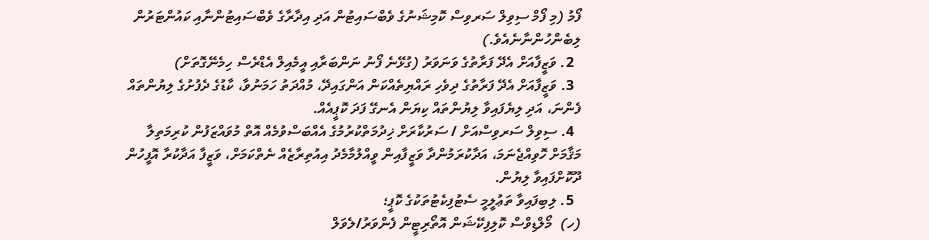ފޯމު (މި ފޯމް ސިވިލް ސަރވިސް ކޮމިޝަނުގެ ވެބްސައިޓުން އަދި އިދާރާގެ ވެބްސައިޓުންނާއި ކައުންޓަރުން ލިބެންހުންނާނެއެވެ.)
  2. ވަޒީފާއަށް އެދޭ ފަރާތުގެ ވަނަވަރު (ގުޅޭނެ ފޯނު ނަންބަރާއި އީމެއިލް އެޑްރެސް ހިމެނޭގޮތަށް)
  3. ވަޒީފާއަށް އެދޭ ފަރާތުގެ ދިވެހި ރައްޔިތެއްކަން އަންގައިދޭ، މުއްދަތު ހަމަނުވާ، ކާޑުގެ ދެފުށުގެ ލިޔުންތައް ފެންނަ، އަދި ލިޔެފައިވާ ލިޔުންތައް ކިޔަން އެނގޭ ފަދަ ކޮޕީއެއް.
  4. ސިވިލް ސަރވިސްއަށް / ސަރުކާރަށް ޚިދުމަތްކުރުމުގެ އެއްބަސްވުމެއް އޮތް މުވައްޒަފުން ކުރިމަތިލާ މަޤާމަށް ހޮވިއްޖެނަމަ، އަދާކުރަމުންދާ ވަޒީފާއިން ވީއްލުމާމެދު އިއުތިރާޒެއް ނެތްކަމަށް، ވަޒީފާ އަދާކުރާ އޮފީހުން ދޫކޮށްފައިވާ ލިޔުން.
  5. ލިބިފައިވާ ތަޢުލީމީ ސެޓުފިކެޓުތަކުގެ ކޮޕީ؛
(ހ)  މޯލްޑިވްސް ކޮލިފިކޭޝަން އޮތޯރިޓީން ފެންވަރު/ލެވަލް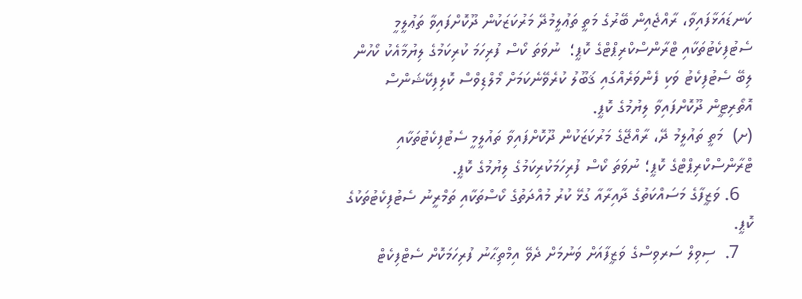ކަނޑައަޅާފައިވާ، ރާއްޖެއިން ބޭރުގެ މަތީ ތަޢުލީމުދޭ މަރުކަޒަކުން ދޫކޮށްފައިވާ ތަޢުލީމީ ސެޓުފިކެޓުތަކާއި ޓްރާންސްކްރިޕްޓްގެ ކޮޕީ؛  ނުވަތަ ކޯސް ފުރިހަމަ ކުރިކަމުގެ ލިޔުމާއެކު ކޯހުން ލިބޭ ސެޓުފިކެޓު ވަކި ފެންވަރެއްގައި ޤަބޫލު ކުރެވޭނެކަމަށް މޯލްޑިވްސް ކޮލިފިކޭޝަންސް އޮތޯރިޓީން ދޫކޮށްފައިވާ ލިޔުމުގެ ކޮޕީ.
(ށ)  މަތީ ތައުލީމު ދޭ، ރާއްޖޭގެ މަރުކަޒަކުން ދޫކޮށްފައިވާ ތައުލީމީ ސެޓުފިކެޓުތަކާއި ޓްރާންސްކްރިޕްޓްގެ ކޮޕީ؛ ނުވަތަ ކޯސް ފުރިހަމަކުރިކަމުގެ ލިޔުމުގެ ކޮޕީ.
   6. ވަޒީފާގެ މަސައްކަތުގެ ދާއިރާއާ ގުޅޭ ކުރު މުއްދަތުގެ ކޯސްތަކާއި ތަމްރީނު ސެޓުފިކެޓުތަކުގެ ކޮޕީ.
   7.  ސިވިލް ސަރވިސްގެ ވަޒީފާއަށް ވަނުމަށް ދެވޭ އިމްތިޙާނު ފުރިހަމަކޮށް ސެޓްފިކެޓް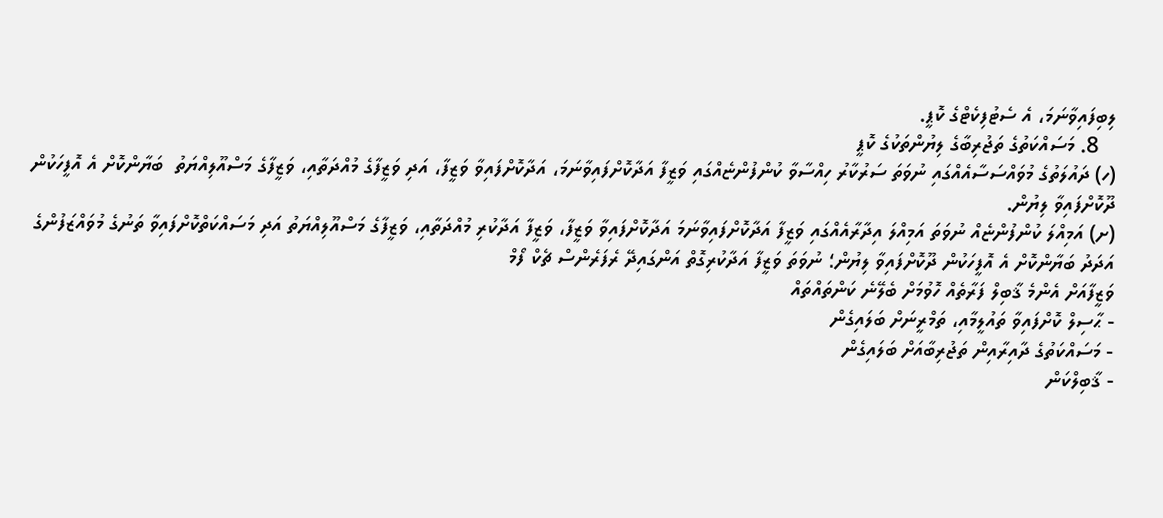ލިބިފައިވާނަމަ، އެ ސެޓުފިކެޓްގެ ކޮޕީ.
   8. މަސައްކަތުގެ ތަޖުރިބާގެ ލިޔުންތަކުގެ ކޮޕީ
(ހ) ދައުލަތުގެ މުވައްސަސާއެއްގައި ނުވަތަ ސަރުކާރު ހިއްސާވާ ކުންފުންޏެއްގައި ވަޒީފާ އަދާކޮށްފައިވާނަމަ، އަދާކޮށްފައިވާ ވަޒީފާ، އަދި ވަޒީފާގެ މުއްދަތާއި، ވަޒީފާގެ މަސްއޫލިއްޔަތު  ބަޔާންކޮށް އެ އޮފީހަކުން ދޫކޮށްފައިވާ ލިޔުން.
(ށ) އަމިއްލަ ކުންފުންޏެއް ނުވަތަ އަމިއްލަ އިދާރާއެއްގައި ވަޒީފާ އަދާކޮށްފައިވާނަމަ އަދާކޮށްފައިވާ ވަޒީފާ، ވަޒީފާ އަދާކުރި މުއްދަތާއި، ވަޒީފާގެ މަސްއޫލިއްޔަތު އަދި މަސައްކަތްކޮށްފައިވާ ތަނުގެ މުވައްޒަފުންގެ އަދަދު ބަޔާންކޮށް އެ އޮފީހަކުން ދޫކޮށްފައިވާ ލިޔުން؛ ނުވަތަ ވަޒީފާ އަދާކުރިގޮތް އަންގައިދޭ ރެފަރެންސް ޗެކް ފޯމް
ވަޒީފާއަށް އެންމެ ޤާބިލް ފަރާތެއް ހޮވުމަށް ބެލޭނެ ކަންތައްތައް
- ޙާސިލް ކޮށްފައިވާ ތައުލީމާއި، ތަމްރީނަށް ބަލައިގެން
- މަސައްކަތުގެ ދާއިރާއިން ތަޖުރިބާއަށް ބަލައިގެން
- ޤާބިލްކަން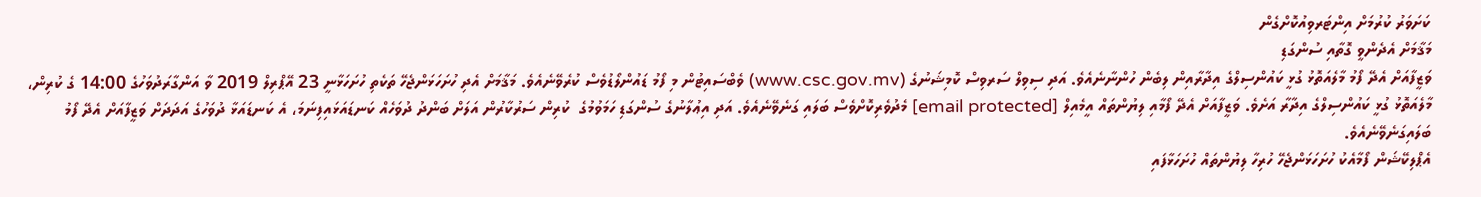ކަށަވަރު ކުރުމަށް އިންޓަރވިއުކޮށްގެން
މަޤާމަށް އެދެންވީ ގޮތާއި ސުންގަޑި
ވަޒީފާއަށް އެދޭ ފޯމު މާލެއަތޮޅު ގުޅީ ކައުންސިލްގެ އިދާރާއިން ލިބެން ހުންނާނެއެވެ. އަދި ސިވިލް ސަރވިސް ކޮމިޝަނުގެ (www.csc.gov.mv) ވެބްސައިޓުން މި ފޯމު ޑައުންލޯޑުވެސް ކުރެވޭނެއެވެ. މަޤާމަށް އެދި ހުށަހަޅަންޖެހޭ ތަކެތި ހުށަހަޅާނީ 23 އޭޕްރިލް 2019 ވާ އަންގާރަދުވަހުގެ 14:00 ގެ ކުރިން، މާލެއަތޮޅު ގުޅީ ކައުންސިލްގެ އިދާރާ އަށެވެ. ވަޒީފާއަށް އެދޭ ފޯމާއި ލިޔުންތައް އީމެއިލް [email protected] މެދުވެރިކޮށްވެސް ބަލައި ގަނެވޭނެއެވެ. އަދި އިޢުލާނުގެ ސުންގަޑި ހަމަވުމުގެ  ކުރިން ސަރުކާރުން އަލަށް ބަންދު ދުވަހެއް ކަނޑައަޅައިފިނަމަ، އެ ކަނޑައަޅާ ދުވަހުގެ އަދަދަށް ވަޒީފާއަށް އެދޭ ފޯމު ބަލައިގަނެވޭނެއެވެ.
އެޕްލިކޭޝަން ފޯމާއެކު ހުށަހަޅަންޖެހޭ ހުރިހާ ލިޔުންތައް ހުށަހަޅާފައި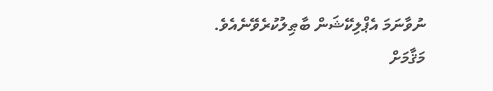ނުވާނަމަ އެޕްލިކޭޝަން ބާޠިލުކުރެވޭނެއެވެ.
މަޤާމަށް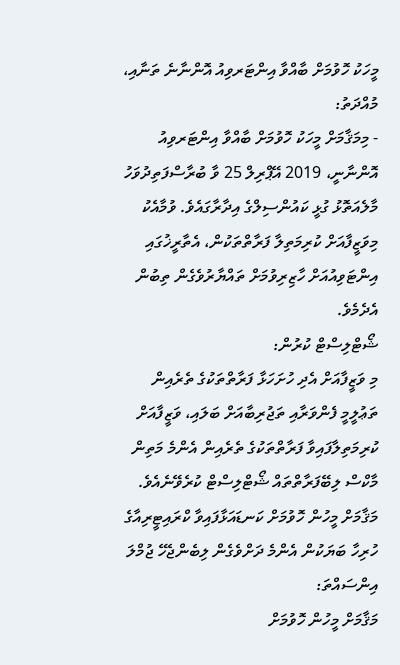މީހަކު ހޮވުމަށް ބާއްވާ އިންޓަރވިއު އޮންނާނެ ތަނާއި، މުއްދަތު:
- މިމަޤާމަށް މީހަކު ހޮވުމަށް ބާއްވާ އިންޓަރވިއު އޮންނާނީ، 2019 އޭޕްރިލް 25 ވާ ބުރާސްފަތިދުވަހު މާލެއަތޮޅު ގުޅީ ކައުންސިލްގެ އިދާރާގައެވެ. ވުމާއެކު މިވަޒީފާއަށް ކުރިމަތިލާ ފަރާތްތަކުން، އެތާރީޚުގައި އިންޓަވިއުއަށް ހާޒިރިވުމަށް ތައްޔާރުވެގެން ތިބުން އެދެމެވެ.
ޝޯޓްލިސްޓް ކުރުން:
މި ވަޒީފާއަށް އެދި ހުށަހަޅާ ފަރާތްތަކުގެ ތެރެއިން ތަޢުލީމީ ފެންވަރާއި ތަޖުރިބާއަށް ބަލައި، ވަޒީފާއަށް ކުރިމަތިލާފައިވާ ފަރާތްތަކުގެ ތެރެއިން އެންމެ މަތިން މާކްސް ލިބޭފަރާތްތައް ޝޯޓްލިސްޓް ކުރެވޭނެއެވެ.
މަޤާމަށް މީހުން ހޮވުމަށް ކަނޑައަޅާފައިވާ ކްރައިޓީރިއާގެ ހުރިހާ ބަޔަކުން އެންމެ ދަށްވެގެން ލިބެންޖެހޭ ޖުމްލަ އިންސައްތަ:
މަޤާމަށް މީހުން ހޮވުމަށް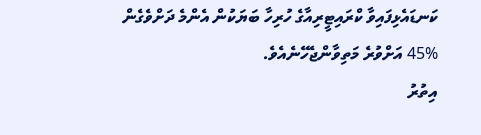ކަނޑައެޅިފައިވާ ކްރައިޓީރިއާގެ ހުރިހާ ބަޔަކުން އެންމެ ދަށްވެގެން %45 އަށްވުރެ މަތިވާންޖެހޭނެއެވެ.
އިތުރު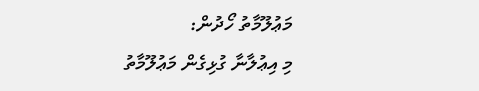މަޢުލޫމާތު ހޯދުން:
މި އިޢުލާނާ ގުޅިގެން މަޢުލޫމާތު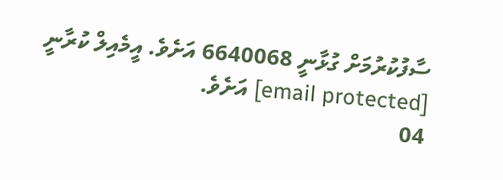ސާފުކުރުމަށް ގުޅާނީ 6640068 އަށެވެ. އީމެއިލް ކުރާނީ [email protected] އަށެވެ.
04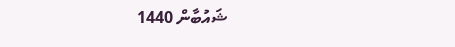ޝައުބާން 1440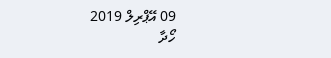09 އޭޕްރިލް 2019
ހޯދާ